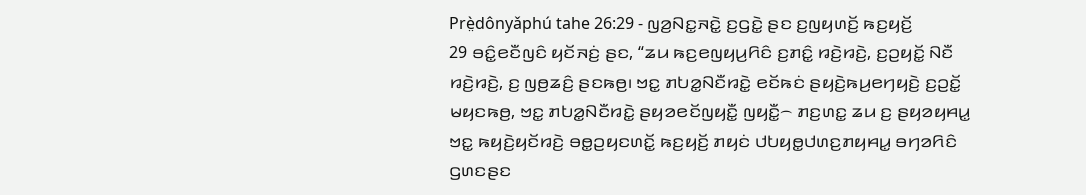Prè̤dônyǎphú tahe 26:29 - ꤜꤤ꤬ꤡꤢ꤭ꤏꤢꤧ꤭ ꤢ꤬ꤞꤢꤧ꤭ ꤔꤢ ꤢ꤬ꤜꤟꤛꤢꤩ꤬ ꤒꤢ꤬ꤟꤢꤩ꤬
29 ꤋꤢꤨ꤭ꤕꤢꤪꤜꤢꤨ ꤟꤢꤩꤏꤢꤦ꤬ ꤔꤢ, “ꤘꤣ ꤒꤢ꤬ꤕꤜꤟꤣ꤬ꤖꤢꤨ ꤢ꤬ꤊꤢꤨ꤭ ꤙꤢꤧ꤬ꤙꤢꤧ꤬, ꤢ꤬ꤑꤟꤢꤩ꤭ ꤡꤢꤪ ꤙꤢꤧ꤬ꤙꤢꤧ꤬, ꤢ꤬ ꤜꤥ꤬ꤘꤢꤨ꤬ ꤔꤢꤒꤥ꤬꤯ ꤠꤢ꤭ ꤊꤝꤤ꤭ꤡꤢꤪꤙꤢꤧ꤭ ꤕꤢꤩꤒꤢꤦ ꤔꤟꤢꤧ꤬ꤒꤣ꤬ꤕꤚꤟꤢꤧ꤬ ꤢ꤬ꤑꤢꤩ꤭ ꤗꤟꤢꤒꤥ꤬, ꤠꤢ꤭ ꤊꤝꤤ꤭ꤡꤢꤪꤙꤢꤧ꤭ ꤔꤟꤤꤕꤢꤩꤜꤟꤢꤪ꤭ ꤜꤟꤢꤪ꤭꤮ ꤊꤢ꤬ꤛꤢ꤭ ꤘꤣ ꤢ꤬ ꤔꤟꤤꤟꤌꤣ꤭ ꤠꤢ꤭ ꤒꤟꤢꤧ꤬ꤟꤢꤩꤙꤢꤧ꤬ ꤋꤥ꤭ꤑꤟꤢꤛꤢꤩ꤭ ꤒꤢ꤬ꤟꤢꤩ꤬ ꤊꤟꤢꤦ ꤓꤝꤟꤥ꤭ꤓꤛꤢ꤬ꤊꤟꤌꤣ꤭ ꤋꤚꤤꤖꤢꤨ ꤞꤛꤢꤔꤢ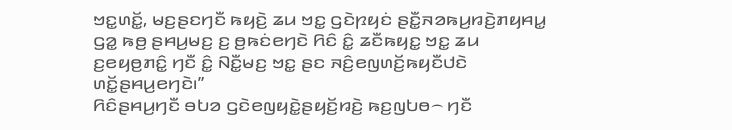ꤠꤢ꤭ꤛꤢꤩ꤭, ꤗꤢ꤬ꤔꤢꤚꤢꤪ ꤒꤟꤢꤧ꤬ ꤘꤣ ꤠꤢ꤭ ꤞꤢꤧꤐꤟꤢꤦ ꤔꤢꤪ꤭ꤏꤤꤒꤣ꤬ꤙꤢꤧ꤬ꤊꤟꤌꤣ꤭ ꤞꤤ꤭ ꤒꤥ꤬ ꤔꤌꤣ꤬ꤗꤢ꤬ ꤢ꤬ ꤥ꤬ꤒꤢꤦꤕꤚꤢꤧ ꤖꤢꤨ ꤢꤨ꤭ ꤘꤢꤪꤒꤟꤢ꤭ ꤠꤢ꤭ ꤘꤣ ꤢ꤬ꤕꤟꤥ꤬ꤊꤢꤨ꤭ ꤚꤢꤪ ꤢꤨ꤭ ꤡꤢꤪ꤭ꤗꤢ꤬ ꤠꤢ꤭ ꤔꤢ ꤏꤢꤨ꤬ꤕꤜꤛꤢꤩ꤬ꤒꤟꤢꤪꤓꤢꤧ ꤛꤢꤩ꤭ꤔꤌꤣ꤬ꤕꤚꤢꤧ꤯”
ꤖꤢꤨꤔꤌꤣ꤬ꤚꤢꤪ ꤋꤝꤤ ꤞꤢꤧꤕꤜꤟꤢꤧ꤭ꤔꤟꤢꤩ꤬ꤙꤢꤧ꤬ ꤒꤢ꤬ꤜꤝꤥ꤮ ꤚꤢꤪ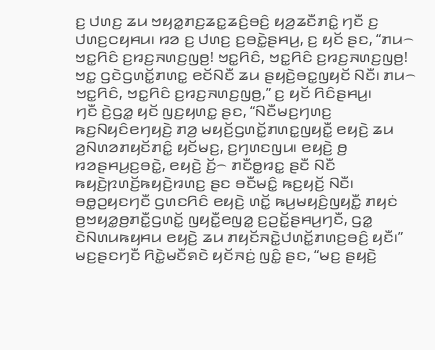ꤢ꤬ ꤓꤛꤢ꤬ ꤘꤣ ꤠꤟꤤ꤭ꤊꤢ꤬ꤘꤢ꤭ꤘꤢꤨ꤬ꤋꤢꤨ꤬ ꤟꤤ꤬ꤘꤢꤪꤊꤢꤨ꤭ ꤚꤢꤪ ꤢ꤬ ꤓꤛꤢ꤬ꤍꤟꤌꤣ꤯ ꤙꤤ ꤢ꤬ ꤓꤛꤢ꤬ ꤢ꤬ꤋꤢꤧ꤭ꤔꤌꤣ꤬, ꤢ꤬ ꤟꤢꤩ ꤔꤢ, “ꤊꤣ꤮ ꤠꤢ꤭ꤖꤢꤨ ꤢ꤬ꤙꤢ꤬ꤏꤛꤢ꤬ꤜꤥ꤬! ꤠꤢ꤭ꤖꤢꤨ, ꤠꤢ꤭ꤖꤢꤨ ꤢ꤬ꤙꤢ꤬ꤏꤛꤢ꤬ꤜꤥ꤬! ꤠꤢ꤭ ꤞꤢꤧꤞꤛꤢꤩ꤭ꤊꤛꤢ꤭ ꤕꤢꤩꤡꤢꤪ ꤘꤣ ꤔꤟꤢꤧ꤬ꤋꤢ꤭ꤜꤟꤢꤩ ꤡꤢꤪ꤯ ꤊꤣ꤮ ꤠꤢ꤭ꤖꤢꤨ, ꤠꤢ꤭ꤖꤢꤨ ꤢ꤬ꤙꤢ꤬ꤏꤛꤢ꤬ꤜꤥ꤬,” ꤢ꤬ ꤟꤢꤩ ꤖꤢꤨꤔꤌꤣ꤬꤯
ꤚꤢꤪ ꤢꤧ꤬ꤞꤤ꤭ ꤟꤢꤩ ꤜꤢ꤬ꤟꤛꤢ꤭ ꤔꤢ, “ꤡꤢꤪꤗꤢ꤬ꤚꤛꤢ꤬ ꤒꤢ꤬ꤡꤟꤢꤨꤕꤚꤟꤢꤧ꤬ ꤊꤤ꤬ ꤗꤟꤢꤩ꤬ꤞꤛꤢꤩ꤭ꤊꤛꤢ꤭ꤜꤟꤢꤪ꤭ ꤕꤟꤢꤧ꤬ ꤘꤣ ꤤ꤬ꤡꤛꤤꤊꤟꤢꤩꤊꤢꤨ꤭ ꤟꤢꤩꤗꤢ꤬, ꤢ꤬ꤚꤛꤢꤜꤣ꤯ ꤕꤟꤢꤧ꤬ ꤥ꤬ ꤙꤤꤔꤌꤣ꤬ꤢ꤬ꤋꤢꤧ꤭, ꤕꤟꤢꤧ꤬ ꤢꤩ꤬꤮ ꤊꤢꤪꤥ꤭ꤙꤢ꤭ ꤔꤢꤪ ꤡꤢꤪ ꤒꤟꤢꤧ꤬ꤐꤛꤢꤩ꤬ꤒꤟꤢꤧ꤬ꤙꤛꤢ꤬ ꤔꤢ ꤋꤢꤪꤗꤢꤨ꤭ ꤒꤢ꤬ꤟꤢꤩ꤬ ꤡꤢꤪ꤯ ꤋꤥ꤭ꤑꤟꤢꤚꤢꤪ ꤞꤛꤢꤖꤢꤨ ꤕꤟꤢꤧ꤬ ꤛꤢꤩ꤭ ꤒꤣ꤬ꤗꤟꤢꤨ꤬ꤜꤟꤢꤪ꤭ ꤊꤟꤢꤦ ꤥ꤬ꤠꤟꤤ꤭ꤥ꤬ꤊꤢꤪ꤭ꤞꤛꤢꤩ꤭ ꤜꤟꤢꤪ꤭ꤕꤜꤤ꤭ ꤢ꤬ꤑꤢꤩ꤭ꤔꤌꤣ꤬ꤚꤢꤪ, ꤞꤤ꤭ ꤢꤧꤡꤛꤣꤒꤟꤌꤣ ꤕꤟꤢꤧ꤬ ꤘꤣ ꤊꤟꤢꤩꤏꤢꤧ꤭ꤓꤛꤢꤩ꤭ꤊꤛꤢ꤬ꤋꤢꤨ꤬ ꤟꤢꤪ꤯”
ꤗꤢ꤬ꤔꤢꤚꤢꤪ ꤖꤢꤧ꤭ꤗꤢꤪꤎꤢꤧ ꤟꤢꤩꤏꤢꤦ꤬ ꤜꤢꤨ꤭ ꤔꤢ, “ꤗꤢ꤬ ꤔꤟꤢꤧ꤬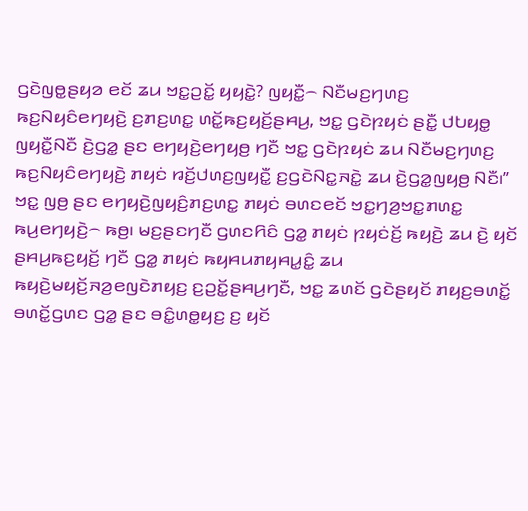ꤞꤢꤧꤜꤥ꤭ꤔꤟꤤ ꤕꤢꤩ ꤘꤣ ꤠꤢ꤭ꤑꤢꤩ꤭ ꤟꤟꤢꤧ꤭? ꤜꤟꤢꤪ꤭꤮ ꤡꤢꤪꤗꤢ꤬ꤚꤛꤢ꤬ ꤒꤢ꤬ꤡꤟꤢꤨꤕꤚꤟꤢꤧ꤬ ꤢ꤬ꤊꤢ꤬ꤛꤢ꤭ ꤛꤢꤩ꤭ꤒꤢ꤬ꤟꤢꤩ꤬ꤔꤌꤣ꤬, ꤠꤢ꤭ ꤞꤢꤧꤐꤟꤢꤦ ꤔꤢꤪ꤭ ꤓꤝꤟꤥ꤭ ꤜꤟꤢꤪ꤭ꤡꤢꤪ ꤢꤧ꤬ꤞꤤ꤭ ꤔꤢ ꤕꤚꤟꤢꤧ꤬ꤕꤚꤟꤥ꤬ ꤚꤢꤪ ꤠꤢ꤭ ꤞꤢꤧꤐꤟꤢꤦ ꤘꤣ ꤡꤢꤪꤗꤢ꤬ꤚꤛꤢ꤬ ꤒꤢ꤬ꤡꤟꤢꤨꤕꤚꤟꤢꤧ꤬ ꤊꤟꤢꤦ ꤙꤢꤩ꤬ꤓꤛꤢ꤬ꤜꤟꤢꤪ꤭ ꤢ꤬ꤞꤢꤧꤡꤢ꤭ꤏꤢꤧ꤭ ꤘꤣ ꤢꤧ꤬ꤞꤤ꤭ꤜꤟꤥ꤬ ꤡꤢꤪ꤯”
ꤠꤢ꤭ ꤜꤥ꤬ ꤔꤢ ꤕꤚꤟꤢꤧ꤬ꤜꤟꤢꤨ꤬ꤊꤢ꤬ꤛꤢ꤭ ꤊꤟꤢꤦ ꤋꤛꤢꤕꤢꤩ ꤠꤢ꤭ꤚꤤ꤬ꤠꤢ꤭ꤊꤛꤢ꤭ ꤒꤣ꤬ꤕꤚꤟꤢꤧ꤬꤮ ꤒꤥ꤬꤯ ꤗꤢ꤬ꤔꤢꤚꤢꤪ ꤞꤛꤢꤖꤢꤨ ꤞꤤ꤭ ꤊꤟꤢꤦ ꤐꤟꤢꤦꤢꤩ꤬ ꤒꤟꤢꤧ꤬ ꤘꤣ ꤢꤧ꤬ ꤟꤢꤩ ꤔꤌꤣ꤬ꤒꤢ꤬ꤟꤢꤩ꤬ ꤚꤢꤪ ꤞꤤ꤭ ꤊꤟꤢꤦ ꤒꤟꤌꤣꤊꤟꤌꤣ꤭ꤢꤨ꤭ ꤘꤣ ꤒꤟꤢꤧ꤬ꤗꤟꤢꤩ꤬ꤏꤤ꤬ꤕꤜꤢꤧꤊꤟꤢ꤬ ꤢ꤬ꤑꤢꤩ꤭ꤔꤌꤣ꤬ꤚꤢꤪ, ꤠꤢ꤭ ꤘꤛꤢꤩ ꤞꤢꤧꤔꤟꤢꤩ ꤊꤟꤢ꤬ꤋꤛꤢꤩ꤭ ꤋꤛꤢꤩ꤭ꤞꤛꤢ ꤞꤤ꤭ ꤔꤢ ꤋꤢꤨ꤭ꤛꤥ꤭ꤟꤢ꤬ ꤢ꤬ ꤟꤢꤩ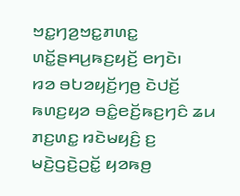ꤠꤢ꤭ꤚꤤ꤬ꤠꤢ꤭ꤊꤛꤢ꤭ ꤛꤢꤩ꤭ꤔꤌꤣ꤬ꤒꤢ꤬ꤟꤢꤩ꤬ ꤕꤚꤢꤧ꤯
ꤙꤤ ꤋꤝꤤꤟꤢꤩ꤬ꤚꤥ꤬ ꤢꤧꤓꤢꤩ꤬ ꤒꤛꤢ꤬ꤟꤤ ꤋꤢꤨ꤭ꤕꤢꤩ꤬ꤒꤢ꤬ꤚꤢꤨ ꤘꤣ ꤊꤢ꤬ꤛꤢ꤭ ꤙꤢꤧꤗꤟꤢꤨ꤬ ꤢ꤬ ꤗꤢꤧ꤬ꤞꤢꤧ꤬ꤑꤢꤩ꤭ ꤟꤤꤒꤥ꤬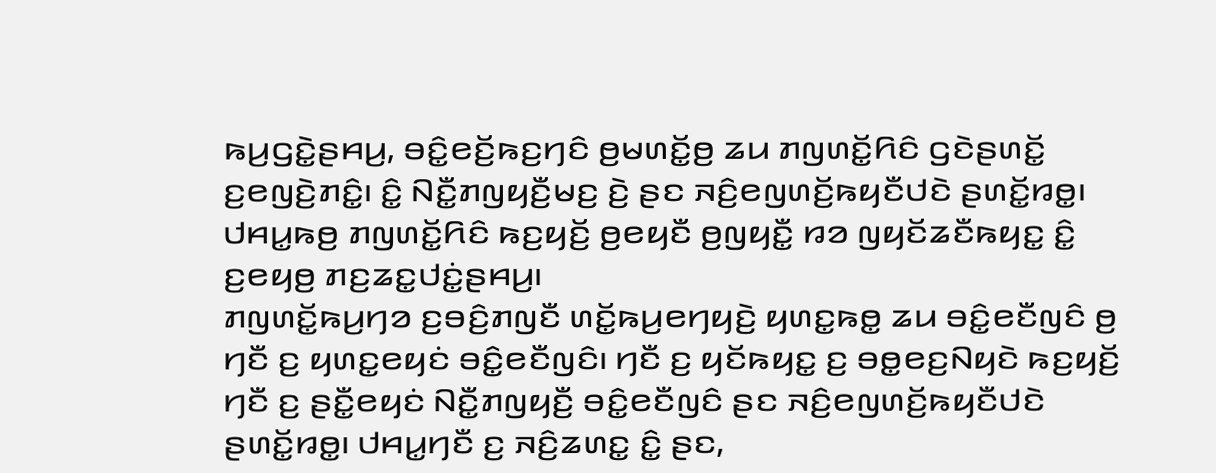ꤒꤣ꤬ꤞꤢꤧ꤭ꤔꤌꤣ꤬, ꤋꤢꤨ꤭ꤕꤢꤩ꤬ꤒꤢ꤬ꤚꤢꤨ ꤥ꤬ꤗꤛꤢꤩ꤭ꤥ꤬ ꤘꤣ ꤊꤜꤛꤢꤩ꤭ꤖꤢꤨ ꤞꤢꤧꤔꤛꤢꤩ꤭ ꤢ꤬ꤕꤜꤢꤧ꤬ꤊꤢꤨ꤭꤯ ꤢꤨ꤭ ꤡꤢꤪ꤭ꤊꤜꤟꤢꤪ꤬ꤗꤢ꤬ ꤢꤧ꤬ ꤔꤢ ꤏꤢꤨ꤬ꤕꤜꤛꤢꤩ꤬ꤒꤟꤢꤪꤓꤢꤧ ꤔꤛꤢꤩ꤭ꤙꤥ꤭꤯ ꤓꤌꤣ꤭ꤒꤥ꤬ ꤊꤜꤛꤢꤩ꤭ꤖꤢꤨ ꤒꤢ꤬ꤟꤢꤩ꤬ ꤥ꤬ꤕꤟꤢꤪ ꤥ꤬ꤜꤟꤢꤪ꤭ ꤙꤤ ꤜꤟꤢꤩꤘꤢꤪꤒꤟꤢ꤭ ꤢꤨ꤭ ꤢ꤬ꤕꤟꤥ꤬ ꤊꤢ꤬ꤘꤢ꤭ꤓꤢꤦ꤭ꤔꤌꤣ꤬꤯
ꤊꤜꤛꤢꤩ꤭ꤒꤣ꤬ꤚꤤ ꤢ꤬ꤋꤢꤨ꤬ꤊꤜꤢꤪ ꤛꤢꤩ꤭ꤒꤣ꤬ꤕꤚꤟꤢꤧ꤬ ꤟꤛꤢ꤭ꤒꤥ꤭ ꤘꤣ ꤋꤢꤨ꤭ꤕꤢꤪꤜꤢꤨ ꤥ꤬ ꤚꤢꤪ ꤢ꤬ ꤟꤛꤢ꤭ꤕꤟꤢꤦ ꤋꤢꤨ꤭ꤕꤢꤪꤜꤢꤨ꤯ ꤚꤢꤪ ꤢ꤬ ꤟꤢꤩꤒꤟꤢ꤭ ꤢ꤬ ꤋꤥ꤭ꤕꤢ꤬ꤡꤟꤢꤧ ꤒꤢ꤬ꤟꤢꤩ꤬ ꤚꤢꤪ ꤢ꤬ ꤔꤢꤪ꤭ꤕꤟꤢꤦ ꤡꤢꤪ꤭ꤊꤜꤟꤢꤪ꤬ ꤋꤢꤨ꤭ꤕꤢꤪꤜꤢꤨ ꤔꤢ ꤏꤢꤨ꤬ꤕꤜꤛꤢꤩ꤬ꤒꤟꤢꤪꤓꤢꤧ ꤔꤛꤢꤩ꤭ꤙꤥ꤭꤯ ꤓꤌꤣ꤭ꤚꤢꤪ ꤢ꤬ ꤏꤢꤨ꤬ꤘꤛꤢ꤭ ꤢꤨ꤭ ꤔꤢ,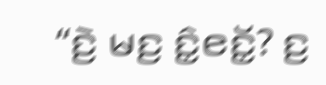“ꤢꤧ꤬ ꤗꤢ꤬ ꤢꤨ꤭ꤕꤢꤩ꤭? ꤢ꤬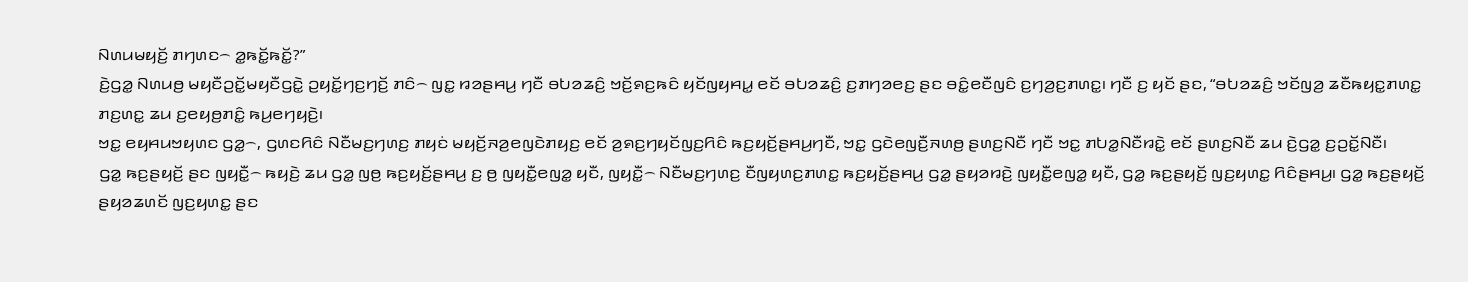ꤡꤛꤣꤗꤟꤢꤩ꤬ ꤊꤚꤛꤢ꤮ ꤤ꤭ꤒꤢꤩ꤭ꤒꤢꤩ꤭?”
ꤢꤧ꤬ꤞꤤ꤭ ꤡꤛꤣꤥ꤬ ꤗꤟꤢꤪꤑꤢꤩ꤭ꤗꤟꤢꤪꤞꤢꤧ꤭ ꤑꤟꤢꤩ꤭ꤚꤢ꤬ꤚꤢꤩ꤬ ꤊꤢꤨ꤮ ꤜꤢ꤭ ꤙꤤꤔꤌꤣ꤬ ꤚꤢꤪ ꤋꤝꤤꤘꤢꤨ꤬ ꤠꤢꤩ꤬ꤎꤢ꤬ꤒꤢꤨ ꤟꤢꤩꤜꤟꤌꤣ꤭ ꤕꤢꤩ ꤋꤝꤤꤘꤢꤨ꤬ ꤢ꤬ꤊꤚꤤꤕꤢ꤬ ꤔꤢ ꤋꤢꤨ꤭ꤕꤢꤪꤜꤢꤨ ꤢ꤬ꤚꤤ꤬ꤢ꤬ꤊꤛꤢ꤭꤯ ꤚꤢꤪ ꤢ꤬ ꤟꤢꤩ ꤔꤢ, “ꤋꤝꤤꤘꤢꤨ꤬ ꤠꤢꤩꤜꤤ꤬ ꤘꤢꤪꤒꤟꤢ꤭ꤊꤛꤢ꤭ ꤊꤢ꤬ꤛꤢ꤭ ꤘꤣ ꤢ꤬ꤕꤟꤥ꤬ꤊꤢꤨ꤭ ꤒꤣ꤬ꤕꤚꤟꤢꤧ꤬꤯
ꤠꤢ꤭ ꤕꤟꤌꤣꤠꤟꤛꤢ ꤞꤤ꤭꤮, ꤞꤛꤢꤖꤢꤨ ꤡꤢꤪꤗꤢ꤬ꤚꤛꤢ꤬ ꤊꤟꤢꤦ ꤗꤟꤢꤩ꤬ꤏꤤ꤬ꤕꤜꤢꤧꤊꤟꤢ꤬ ꤕꤢꤩ ꤤ꤬ꤎꤢ꤬ꤚꤟꤢꤩꤜꤢ꤬ꤖꤢꤨ ꤒꤢ꤬ꤟꤢꤩ꤬ꤔꤌꤣ꤬ꤚꤢꤪ, ꤠꤢ꤭ ꤞꤢꤧꤕꤜꤢꤪ꤬ꤏꤛꤥ꤬ ꤔꤛꤢ꤬ꤡꤢꤪ ꤚꤢꤪ ꤠꤢ꤭ ꤊꤝꤤ꤭ꤡꤢꤪꤙꤢꤧ꤭ ꤕꤢꤩ ꤔꤛꤢ꤬ꤡꤢꤪ ꤘꤣ ꤢꤧ꤬ꤞꤤ꤭ ꤢ꤬ꤑꤢꤩ꤭ꤡꤢꤪ꤯
ꤞꤤ꤭ ꤒꤢ꤬ꤔꤟꤢꤩ꤬ ꤔꤢ ꤜꤟꤢꤪ꤭꤮ ꤒꤟꤢꤧ꤬ ꤘꤣ ꤞꤤ꤭ ꤜꤥ꤬ ꤒꤢ꤬ꤟꤢꤩ꤬ꤔꤌꤣ꤬ ꤢ꤬ ꤥ꤬ ꤜꤟꤢꤪ꤭ꤕꤜꤤ꤭ ꤟꤢꤪ, ꤜꤟꤢꤪ꤭꤮ ꤡꤢꤪꤗꤢ꤬ꤚꤛꤢ꤬ ꤢꤪꤜꤟꤛꤢ꤬ꤊꤛꤢ꤭ ꤒꤢ꤬ꤟꤢꤩ꤬ꤔꤌꤣ꤬ ꤞꤤ꤭ ꤔꤟꤤꤙꤢꤧ꤬ ꤜꤟꤢꤪ꤭ꤕꤜꤤ꤭ ꤟꤢꤪ, ꤞꤤ꤭ ꤒꤢ꤬ꤔꤟꤢꤩ꤬ ꤜꤢ꤬ꤟꤛꤢ꤭ ꤖꤢꤨꤔꤌꤣ꤬꤯ ꤞꤤ꤭ ꤒꤢ꤬ꤔꤟꤢꤩ꤬ ꤔꤟꤤꤘꤛꤢꤩ ꤜꤢ꤬ꤟꤛꤢ꤭ ꤔꤢ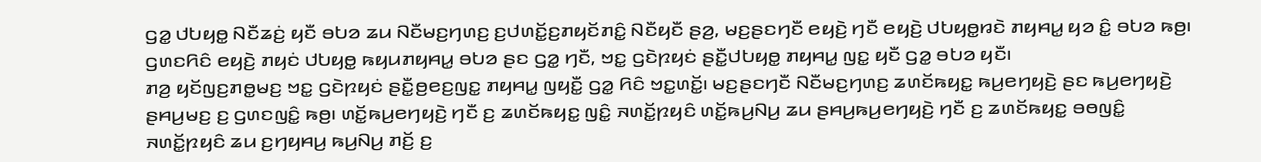ꤞꤤ꤭ ꤓꤝꤟꤥ꤭ ꤡꤢꤪꤘꤢꤦ꤬ ꤟꤢꤪ ꤋꤝꤤ ꤘꤣ ꤡꤢꤪꤗꤢ꤬ꤚꤛꤢ꤬ ꤢ꤬ꤓꤛꤢꤩ꤭ꤢ꤬ꤊꤟꤢꤩꤊꤢꤨ꤭ ꤡꤢꤪꤟꤢꤪ ꤔꤤ꤬, ꤗꤢ꤬ꤔꤢꤚꤢꤪ ꤕꤟꤢꤧ꤬ ꤚꤢꤪ ꤕꤟꤢꤧ꤬ ꤓꤝꤟꤥ꤭ꤙꤢꤧ ꤊꤟꤌꤣ꤭ ꤟꤤ ꤢꤨ꤭ ꤋꤝꤤ ꤒꤥ꤬꤯ ꤞꤛꤢꤖꤢꤨ ꤕꤟꤢꤧ꤬ ꤊꤟꤢꤦ ꤓꤝꤟꤥ꤭ ꤒꤟꤣꤊꤟꤌꤣ꤭ ꤋꤝꤤ ꤔꤢ ꤞꤤ꤭ ꤚꤢꤪ, ꤠꤢ꤭ ꤞꤢꤧꤐꤟꤢꤦ ꤔꤢꤪ꤭ꤓꤝꤟꤥ꤭ ꤊꤟꤌꤣ꤭ ꤜꤢ꤭ ꤟꤢꤪ ꤞꤤ꤭ ꤋꤝꤤ ꤟꤢꤪ꤯
ꤊꤤ꤬ ꤟꤢꤩꤜꤢ꤬ꤊꤥ꤭ꤗꤢ꤬ ꤠꤢ꤭ ꤞꤢꤧꤐꤟꤢꤦ ꤔꤢꤪ꤭ꤥ꤬ꤕꤢ꤬ꤜꤢ꤭ ꤊꤟꤌꤣ꤭ ꤜꤟꤢꤪ꤭ ꤞꤤ꤭ ꤖꤢꤨ ꤠꤢ꤭ꤛꤢꤩ꤭꤯ ꤗꤢ꤬ꤔꤢꤚꤢꤪ ꤡꤢꤪꤗꤢ꤬ꤚꤛꤢ꤬ ꤘꤛꤢꤩꤒꤟꤢ꤭ ꤒꤣ꤬ꤕꤚꤟꤢꤧ꤬ ꤔꤢ ꤒꤣ꤬ꤕꤚꤟꤢꤧ꤬ ꤔꤌꤣ꤬ꤗꤢ꤬ ꤢ꤬ ꤞꤛꤢꤜꤢꤨ꤭ ꤒꤥ꤬꤯ ꤛꤢꤩ꤭ꤒꤣ꤬ꤕꤚꤟꤢꤧ꤬ ꤚꤢꤪ ꤢ꤬ ꤘꤛꤢꤩꤒꤟꤢ꤭ ꤜꤢꤨ꤭ ꤏꤛꤢꤩ꤭ꤐꤟꤢꤨ ꤛꤢꤩ꤭ꤒꤣ꤬ꤡꤣ꤬ ꤘꤣ ꤔꤌꤣ꤬ꤒꤣ꤬ꤕꤚꤟꤢꤧ꤬ ꤚꤢꤪ ꤢ꤬ ꤘꤛꤢꤩꤒꤟꤢ꤭ ꤋꤥꤜꤢꤨ꤭ ꤏꤛꤢꤩ꤭ꤐꤟꤢꤨ ꤘꤣ ꤢ꤬ꤚꤟꤌꤣ꤬ ꤒꤣ꤬ꤡꤣ꤬ ꤊꤢꤩ꤬ ꤢ꤬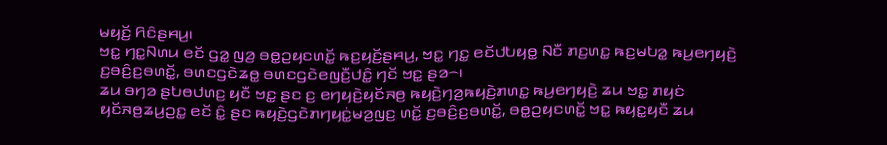ꤗꤟꤢꤩ꤬ ꤖꤢꤨꤔꤌꤣ꤬꤯
ꤠꤢ꤭ ꤚꤢ꤭ꤡꤛꤣ ꤕꤢꤩ ꤞꤤ꤭ ꤜꤤ꤬ ꤋꤥ꤭ꤑꤟꤢꤛꤢꤩ꤭ ꤒꤢ꤬ꤟꤢꤩ꤬ꤔꤌꤣ꤬, ꤠꤢ꤭ ꤚꤢ꤭ ꤕꤢꤩꤓꤝꤟꤥ꤭ ꤡꤢꤪ ꤊꤢ꤬ꤛꤢ꤭ ꤒꤢ꤬ꤗꤝꤤ꤭ ꤒꤣ꤬ꤕꤚꤟꤢꤧ꤬ ꤢ꤬ꤋꤢꤨ꤬ꤢ꤬ꤋꤛꤢꤩ꤭, ꤋꤛꤢꤞꤢꤧꤘꤥ꤭ ꤋꤛꤢꤞꤢꤧꤕꤜꤢꤪ꤬ꤓꤢꤨ꤭ ꤚꤢꤩ ꤠꤢ꤭ ꤔꤤ꤮꤯
ꤘꤣ ꤋꤚꤤ ꤔꤝꤥꤓꤛꤢ꤬ ꤟꤢꤪ ꤠꤢ꤭ ꤔꤢ ꤢ꤬ ꤕꤚꤟꤢꤧ꤬ꤟꤢꤩꤏꤥ꤬ ꤒꤟꤢꤧ꤬ꤚꤤ꤬ꤒꤟꤢꤧ꤬ꤊꤛꤢ꤭ ꤒꤣ꤬ꤕꤚꤟꤢꤧ꤬ ꤘꤣ ꤠꤢ꤭ ꤊꤟꤢꤦ ꤟꤢꤩꤏꤥ꤬ꤘꤣ꤬ꤑꤢ꤭ ꤕꤢꤩ ꤢꤨ꤭ ꤔꤢ ꤒꤟꤢꤧ꤬ꤞꤢꤧꤊꤚꤟꤢꤦ꤭ꤗꤤ꤬ꤜꤢ꤬ ꤛꤢꤩ꤭ ꤢ꤬ꤋꤢꤨ꤬ꤢ꤬ꤋꤛꤢꤩ꤭, ꤋꤥ꤭ꤑꤟꤢꤛꤢꤩ꤭ ꤠꤢ꤭ ꤒꤟꤢ꤭ꤟꤢꤪ ꤘꤣ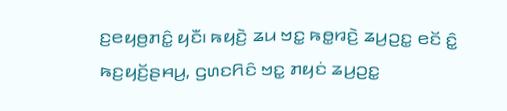ꤢ꤬ꤕꤟꤥ꤬ꤊꤢꤨ꤭ ꤟꤢꤪ꤯ ꤒꤟꤢꤧ꤬ ꤘꤣ ꤠꤢ꤭ ꤒꤥ꤭ꤙꤢꤧ꤬ ꤘꤣ꤬ꤑꤢ꤭ ꤕꤢꤩ ꤢꤨ꤭ ꤒꤢ꤬ꤟꤢꤩ꤬ꤔꤌꤣ꤬, ꤞꤛꤢꤖꤢꤨ ꤠꤢ꤭ ꤊꤟꤢꤦ ꤘꤣ꤬ꤑꤢ꤭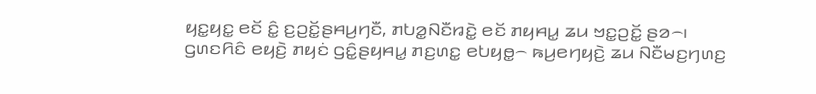ꤟꤢ꤭ꤟꤢ꤭ ꤕꤢꤩ ꤢꤨ꤭ ꤢ꤬ꤑꤢꤩ꤭ꤔꤌꤣ꤬ꤚꤢꤪ, ꤊꤝꤤ꤭ꤡꤢꤪꤙꤢꤧ꤭ ꤕꤢꤩ ꤊꤟꤌꤣ꤭ ꤘꤣ ꤠꤢ꤭ꤑꤢꤩ꤭ ꤔꤤ꤮꤯
ꤞꤛꤢꤖꤢꤨ ꤕꤟꤢꤧ꤬ ꤊꤟꤢꤦ ꤞꤢꤨ꤭ꤔꤟꤌꤣ꤭ ꤊꤢ꤬ꤛꤢ꤭ ꤕꤝꤟꤥ꤭꤮ ꤒꤣ꤬ꤕꤚꤟꤢꤧ꤬ ꤘꤣ ꤡꤢꤪꤗꤢ꤬ꤚꤛꤢ꤬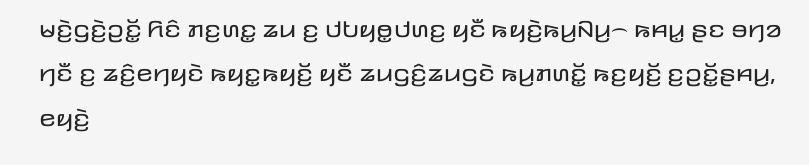ꤗꤢꤧ꤬ꤞꤢꤧ꤬ꤑꤢꤩ꤭ ꤖꤢꤨ ꤊꤢ꤬ꤛꤢ꤭ ꤘꤣ ꤢ꤬ ꤓꤝꤟꤥ꤭ꤓꤛꤢ꤬ ꤟꤢꤪ ꤒꤟꤢꤧ꤬ꤒꤣ꤬ꤡꤣ꤬꤮ ꤒꤌꤣ꤭ ꤔꤢ ꤋꤚꤤ ꤚꤢꤪ ꤢ꤬ ꤘꤢꤨ꤬ꤕꤚꤟꤢꤧ ꤒꤟꤢ꤭ꤒꤟꤢꤩ꤬ ꤟꤢꤪ ꤘꤣꤞꤢꤨ꤬ꤘꤣꤞꤢꤧ ꤒꤣ꤬ꤊꤛꤢꤩ꤭ ꤒꤢ꤬ꤟꤢꤩ꤬ ꤢ꤬ꤑꤢꤩ꤭ꤔꤌꤣ꤬, ꤕꤟꤢꤧ꤬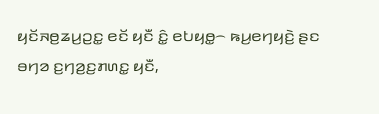ꤟꤢꤩꤏꤥ꤬ꤘꤣ꤬ꤑꤢ꤭ ꤕꤢꤩ ꤟꤢꤪ ꤢꤨ꤭ ꤕꤝꤟꤥ꤭꤮ ꤒꤣ꤬ꤕꤚꤟꤢꤧ꤬ ꤔꤢ ꤋꤚꤤ ꤢ꤬ꤚꤤ꤬ꤢ꤬ꤊꤛꤢ꤭ ꤟꤢꤪ,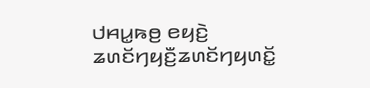ꤓꤌꤣ꤭ꤒꤥ꤬ ꤕꤟꤢꤧ꤬ ꤘꤛꤢꤩꤚꤟꤢꤪ꤬ꤘꤛꤢꤩꤚꤟꤛꤢꤩ꤭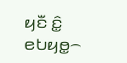ꤟꤢꤪ ꤢꤨ꤭ ꤕꤝꤟꤥ꤭꤮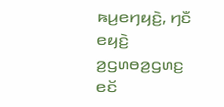ꤒꤣ꤬ꤕꤚꤟꤢꤧ꤬, ꤚꤢꤪ ꤕꤟꤢꤧ꤬ ꤤ꤬ꤞꤛꤥꤤ꤬ꤞꤛꤢ꤬ ꤕꤢꤩ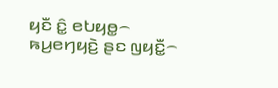ꤟꤢꤪ ꤢꤨ꤭ ꤕꤝꤟꤥ꤭꤮ ꤒꤣ꤬ꤕꤚꤟꤢꤧ꤬ ꤔꤢ ꤜꤟꤢꤪ꤭꤮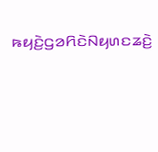ꤒꤟꤢꤧ꤬ꤞꤤꤖꤢꤧꤡꤟꤛꤢꤘꤢꤧ꤬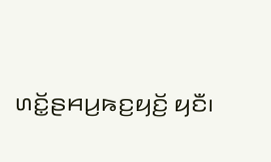ꤛꤢꤩ꤭ꤔꤌꤣ꤬ꤒꤢ꤬ꤟꤢꤩ꤬ ꤟꤢꤪ꤯